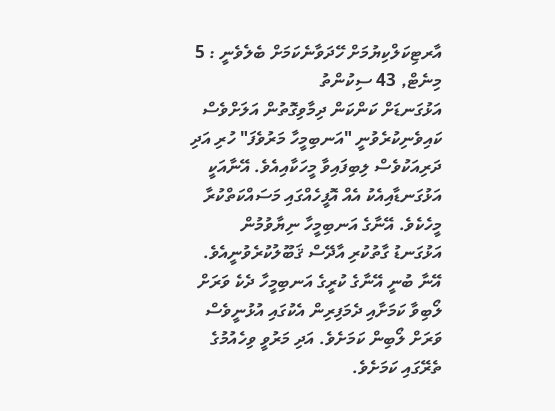އާރޓިކަލްކިޔުމަށް ހޭދަވާނެކަމަށް ބެލެވެނީ : 5 މިނެޓް, 43 ސިކުންތު
އަޅުގަނޑަށް ކަންކަން ދިމާވިގޮތުން އަލަށްވެސް ކައިވެނިކުރެވުނީ "އަނބިމީހާ މަރުވެފަ" ހުރި އަދި ދަރިއަކުވެސް ލިބިފައިވާ މީހަކާއިއެވެ. އޭނާއަކީ އަޅުގަނޑާއިއެކު އެއް އޮފީހެއްގައި މަސައްކަތްކުރާ މީހެކެވެ. އޭނާގެ އަނބިމީހާ ނިޔާވުމުން އަޅުގަނޑު ގާތުކުރި އާދޭސް ޤަބޫލުކުރެވުނީއެވެ.
އޭނާ ބުނީ އޭނާގެ ކުރީގެ އަނބިމީހާ ދެކެ ވަރަށް ލޯބިވާ ކަމަށާއި ދެމަފިރިން އެކުގައި އުޅުނީވެސް ވަރަށް ލޯބިން ކަމަށެވެ. އަދި މަރުވީ ވިހެއުމުގެ ތެރޭގައި ކަމަށެވެ.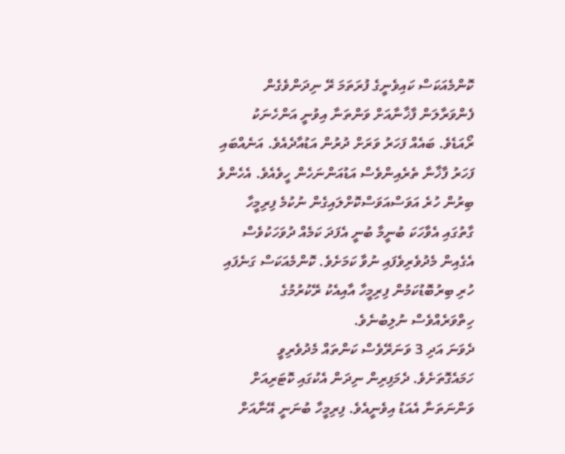ކޮންމެއަކަސް ކައިވެނީގެ ފުރަތަމަ ރޭ ނިދަންވެގެން ފެންވަރާލަން ފާޚާނާއަށް ވަންތަނާ އިވުނީ އަންހެނަކު ރޯއަޑެވެ. ބައެއް ފަހަރު ވަރަށް ދުރުން އަޑުއާދެއެވެ. އަނެއްބައި ފަހަރު ފާޚާނާ ތެރެއިންވެސް އަޑުއަންނަހެން ހީވެއެވެ. އެހެންވެ ބިރުން ހުރެ އަވަސްއަވަސްކޮށްލައިގެން ނުކުމެ ފިރިމީހާ ގާތުގައި އެވާހަކަ ބުނީމާ ބުނީ އެފަދަ ކަމެއް ދުވަހަކުވެސް އެގެއިން މެދުވެރިވެފައި ނުވާ ކަމަށެވެ. ކޮންމެއަކަސް ގަނެފައި ހުރި ބިރުބޮޑުކަމުން ފިރިމީހާ އާއިއެކު ރޭކުރުމުގެ ހިތްވަރެއްވެސް ނުލިބުނެވެ.
ދެވަނަ އަދި 3 ވަނަރޭވެސް ކަންތައް މެދުވެރިވީ ހަމައެގޮތަށެވެ. ދެމަފިރިން ނިދަން އެކުގައި ކޮޓަރިއަށް ވަންނަތަނާ އެއަޑު އިވެނީއެވެ. ފިރިމީހާ ބުނަނީ އޭނާއަށް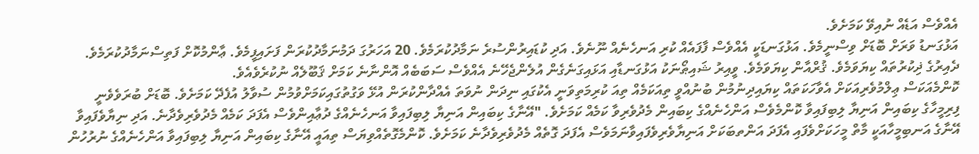އެއްވެސް އަޑެއް ނުއިވޭ ކަމަށެވެ.
އަޅުގަނޑު ވަރަށް ބޮޑަށް ވިސްނީމެވެ. އަޅުގަނޑަކީ އެއްވެސް ފާފައެއް ކުރި އަނހެނެއް ނޫނެވެ. އަދި ކުޑައިރުންސުރެ ނަމާދުކުރަމެވެ. 20 އަހަރުގަ ދަމުނަމާދުކުރަން ފަށައިފީމެވެ. ޢާންމުކޮށް ފަތިސްނަމާދުކުރަމެވެ. ދެއިރުގެ ޛިކުރުތައް ކިޔަވަމެވެ. ޤުރްއާން ކިޔަވަމެވެ. ވީއިރު ޝައިޠޯނަކު އަޅުގަނޑާއި އަޅައިގަނެގެން އުލެންޖެހޭނެ އެއްވެސް ސަބަބެއް އޮންނާނެ ކަމަށް ޤަބޫލެއް ނުކުރެވެއެވެ.
ކޮންމެއަކަސް ޢިލްމުވެރިއަކަށް އެވާހަކަތައް ކިޔައިދިނުމުން ބުނުއްވީ ތިއަކަމެއް ތިއަ ކުރިމަތިވަނީ އެކުގައި ނިދަން ނުވަތަ އެއްދާންކުރަން އުޅޭ ވަގުތުގައިކަމަށްވުމުން ސުވާލު އުފެދޭ ކަމަށެވެ. ބޮޑަށް ބުރަވެވެނީ ފިރިމީހާގެ ކިބައިން އަނިޔާ ލިބިފައިވާ ކޮންމެވެސް އަންހެނެއްގެ ކިބައިން މެދުވެރިވާ ކަމެއް ކަމަށެވެ. "އޭނާގެ ކިބައިން އަނިޔާ ލިބިފައިވާ އަނހެނެއްގެ ދުޢާއިންވެސް އެފަދަ ކަމެއް މެދުވެރިވެދާނެ. އަދި ނިޔާވެފައިވާ އޭނާގެ އަނބިމީހާއަކީ މާތް މީހަކަށްވެފައި އެފަދަ އަންތބަކަށް އަނިޔާވެރިވެފައިވާނަމަވެސް އެފަދަ ގޮތެއް މެދުވެރިވެދާނެ ކަމަށެވެ. ކޮންމެގޮތެއްވިޔަސް ތިއައީ އޭނާގެ ކިބައިން އަނިޔާ ލިބިފައިވާ އަންހެނެއްގެ ނުރުހުން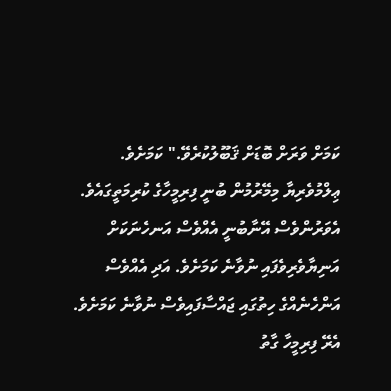ކަމަށް ވަރަށް ބޮޑަށް ޤަބޫލުކުރެވޭ." ކަމަށެވެ.
ޢިލްމުވެރިޔާ މިމޭރުމުން ބުނީ ފިރިމީހާގެ ކުރިމަތީގައެވެ. އެވަރުންވެސް އޭނާބުނީ އެއްވެސް އަނހެނަކަށް އަނިޔާވެރިވެފައި ނުވާނެ ކަމަށެވެ. އަދި އެއްވެސް އަންހެނެއްގެ ހިތުގައި ޖައްސާފައިވެސް ނުވާނެ ކަމަށެވެ.
އެރޭ ފިރިމީހާ ގާތު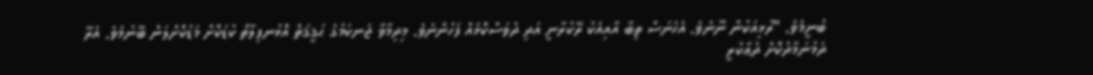ބުނީމެވެ. "ރުޅިއަކުން ނޫނެވެ. އެހެނަސް ތިބާ އާއިއެކު ރޭކުރާނީ އަދި ދުވަސްކޮޅެއް ފަހުންނެވެ. މިދިމާވާ ޖަނކަމުގެ ޙަޤީޤަތް އޮޅުނފިލާތޯ ކުޑަކޮށް މަޑުކޮށްލަން ބޭނުމެވެ. އެރޭ ދަމުނަމާދުކޮށް ދުޢާކުރީ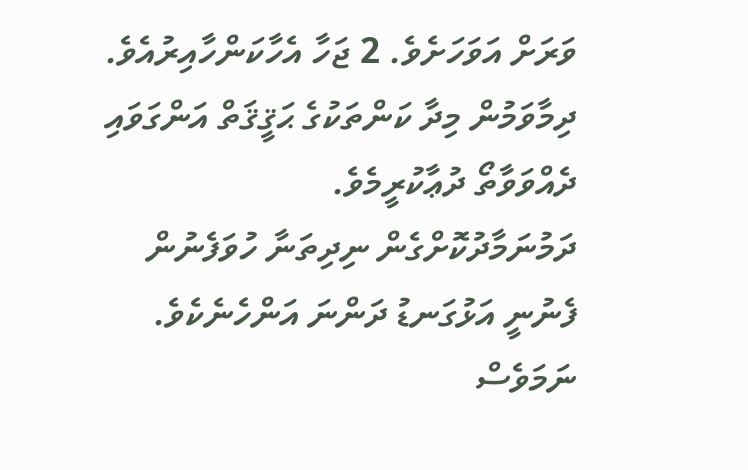ވަރަށް އަވަހަށެވެ. 2 ޖަހާ އެހާކަންހާއިރުއެވެ. ދިމާވަމުން މިދާ ކަންތަކުގެ ޙަޤީޤަތް އަންގަވައި ދެއްވަވާތޯ ދުޢާކުރީމެވެ.
ދަމުނަމާދުކޮށްގެން ނިދިތަނާ ހުވަފެނުން ފެނުނީ އަޅުގަނޑު ދަންނަ އަންހެނެކެވެ. ނަމަވެސް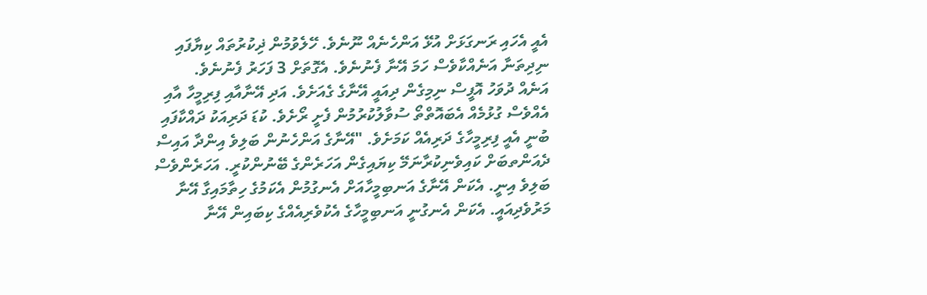އެއީ އެހައި ރަނގަޅަށް އުޅޭ އަންހެނެއް ނޫނެވެ. ހޭލެވުމުން ޛިކުރުތައް ކިޔާފައި ނިދިތަނާ އަނެއްކާވެސް ހަމަ އޭނާ ފެނުނެވެ. އެގޮތަށް 3 ފަހަރު ފެނުނެވެ.
އަނެއް ދުވަހު އޮފީސް ނިމިގެން ދިއައީ އޭނާގެ ގެއަށެވެ. އަދި އޭނާއާއި ފިރިމީހާ އާއި އެއްވެސް ގުޅުމެއް އެބައޮތްތޯ ސުވާލުކުރުމުން ފެށީ ރޯށެވެ. ކުޑަ ދަރިއަކު ދައްކާފައި ބުނީ އެއީ ފިރިމީހާގެ ދަރިއެއް ކަމަށެވެ. "އޭނާގެ އަންހެނުން ބަލިވެ އިންދާ އައިސް ދެއަންތބަށް ކައިވެނިކުރާނަމޭ ކިޔައިގެން އަހަރެންގެ ބޭނުންކުރީ. އަހަރެންވެސް ބަލިވެ އިނީ. އެކަން އޭނާގެ އަނބިމީހާއަށް އެނގުމުން އެކަމުގެ ހިތާމައިގާ އޭނާ މަރުވެދިއައީ. އެކަން އެނގުނީ އަނބިމީހާގެ އެކުވެރިއެއްގެ ކިބައިން އޭނާ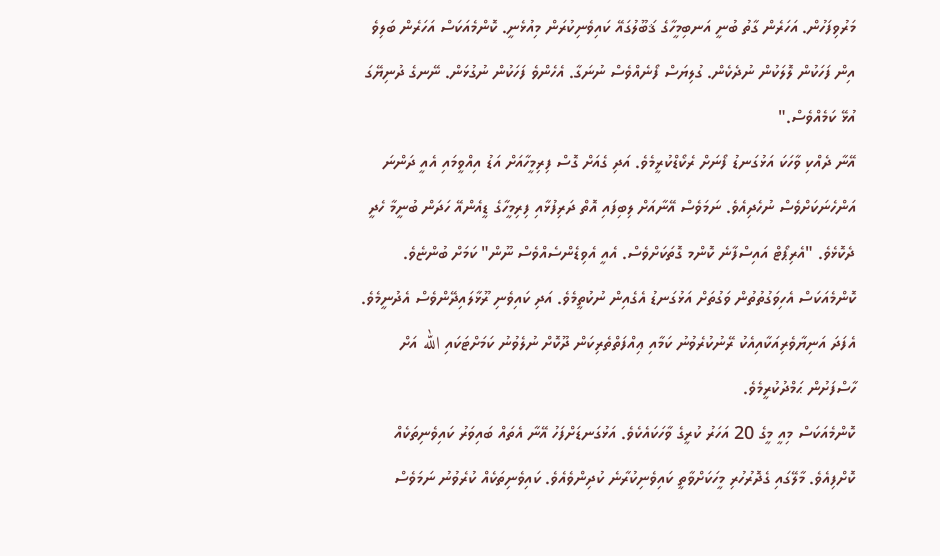މަރުވިފަހުން. އަހަރެން ގާތު ބުނީ އަނބިމީހާގެ ޤަބޫލުގައޭ ކައިވެނިކުރަން މިއުޅެނީ. ކޮންމެއަކަސް އަހަރެން ބަލިވެ އިން ފަހަކުން ލޮލަކުން ނުދެކެން. ގުލިޔަސް ފޯނެއްވެސް ނުނަގާ. އެހެންވެ ފަހަކުން ނުގުޅަން. ނޭނގެ ދުނިޔޭގަ އުޅޭ ކަމެއްވެސް."
އޭނާ ދެއްކި ވާހަކަ އަޅުގަނޑު ފޯނަށް ރެކޯޑްކުރީމެވެ. އަދި ގެއަށް ގޮސް ފިރިމީހާއަށް އަޑު އިއްވީމައި އެއީ ދަންނަ އަންހެނަކަށްވެސް ނުހެދިއެވެ. ނަމަވެސް އޭނާއަށް ލިބިފައި އޮތް ދަރިފުޅާއި ފިރިމީހާގެ ޑީއެންއޭ ހަދަން ބުނީމާ ހެދީ ދެކޮޅެވެ. "އެރިޕޯޓް އައިސްފާނެ ކޮންމ ގޮތަކަށްވެސް. އެއީ އެވިޑެންސެއްވެސް ނޫން" ކަމަށް ބުންޏެވެ.
ކޮންމެއަކަސް އެހިވަގުތުތުން ވަގުތަށް އަޅުގަނޑު އެގެއިން ނުކުތީމެވެ. އަދި ކައިވެނި ރޫޅާލައިދޭންވެސް އެދުނީމެވެ. އެފަދަ އަނިޔާވެރިއަކާއިއެކު ރޭނުކުރެވުނު ކަމާއި ޢިއްފަތްތެރިކަން ދޫކޮށް ނުލެވުނު ކަމަށްޓަކައި الله އަށް ހާސްފަށުން ޙަމްދުކުރީމެވެ.
ކޮންމެއަކަސް މިއީ މީގެ 20 އަހަރު ކުރީގެ ވާހަކައެކެވެ. އަޅުގަނޑަށްފަހު އޭނާ އެތައް ބައިވަރު ކައިވެނިތަކެއް ކޮށްފިއެވެ. މާލޭގައި ގެދޮރުހުރި މީހަކަށްވާތީ ކައިވެނިކުރާނެ ކުދިންވެއެވެ. ކައިވެނިތަކެއް ކުރެވުނު ނަމަވެސް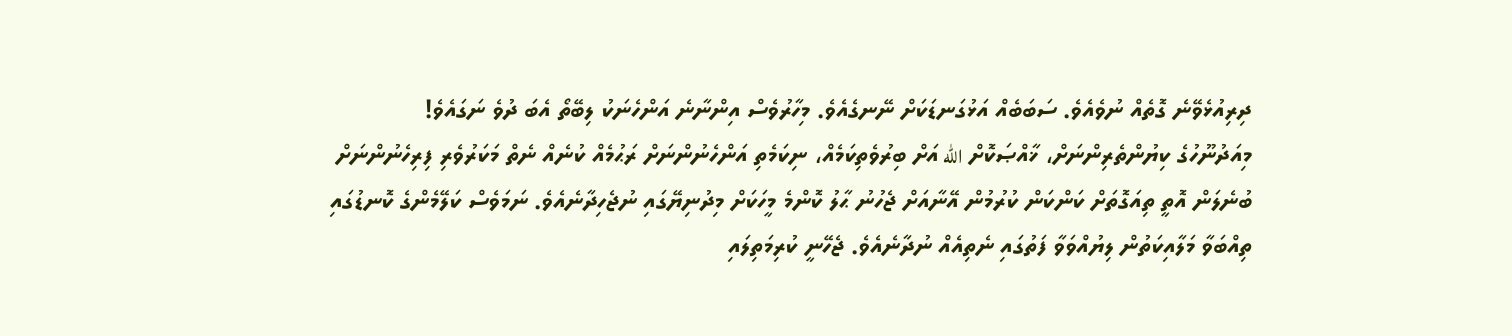ދިރިއުޅެވޭނެ ގޮތެއް ނުވެއެވެ. ސަބަބެއް އަޅުގަނޑަކަށް ނޭނގެއެވެ. މިހާރުވެސް އިންނާނެ އަންހެނަކު ލިބޭތޯ އެބަ ދުވެ ނަގައެވެ!
މިއަދުނޫހުގެ ކިޔުންތެރިންނަށް، ޚާއްޞަކޮށް الله އަށް ބިރުވެތިކަމެއް، ނިކަމެތި އަންހެނުންނަށް ރަޙުމެއް ކުނެއް ނެތް މަކަރުވެރި ފިރިހެނުންނަށް ބުނެލަން އޮތީ ތިއަގޮތަށް ކަންކަން ކުރުމުން އޭނާއަށް ޖެހުނު ޙާލު ކޮންމެ މީހަކަށް މިދުނިޔޭގައި ނުޖެހިދާނެއެވެ. ނަމަވެސް ކަލޭމެންގެ ކޮނޑުގައި ތިއްބަވާ މަލާއިކަތުން ލިޔުއްވަވާ ފަތުގައި ނެތިއެއް ނުދާނެއެވެ. ޖެހޭނީ ކުރިމަތިލައި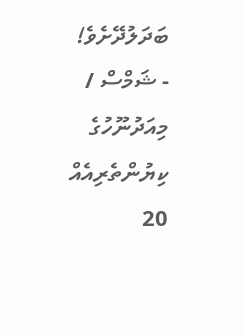ބަދަލުދޭށެވެ!
- ޝަމްސް / މިއަދުނޫހުގެ ކިޔުންތެރިއެއް
20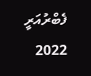ފެބްރުއަރީ 2022